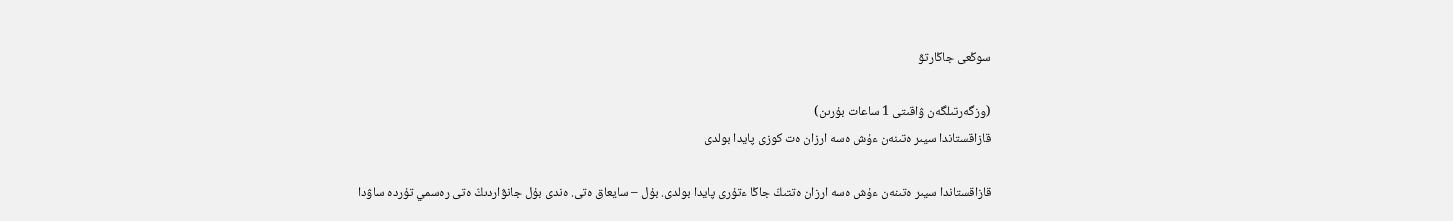سوڭعى جاڭارتۋ

(وزگەرتىلگەن ۋاقىتى 1 ساعات بۇرىن)
قازاقستاندا سيىر ەتىنەن ءۇش ەسە ارزان ەت كوزى پايدا بولدى

قازاقستاندا سيىر ەتىنەن ءۇش ەسە ارزان ەتتىڭ جاڭا ءتۇرى پايدا بولدى. بۇل – سايعاق ەتى. ەندى بۇل جانۋاردىڭ ەتى رەسمي تۇردە ساۋدا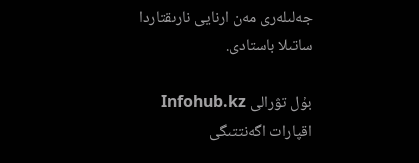جەلىلەرى مەن ارنايى نارىقتاردا ساتىلا باستادى.

بۇل تۋرالى Infohub.kz اقپارات اگەنتتىگى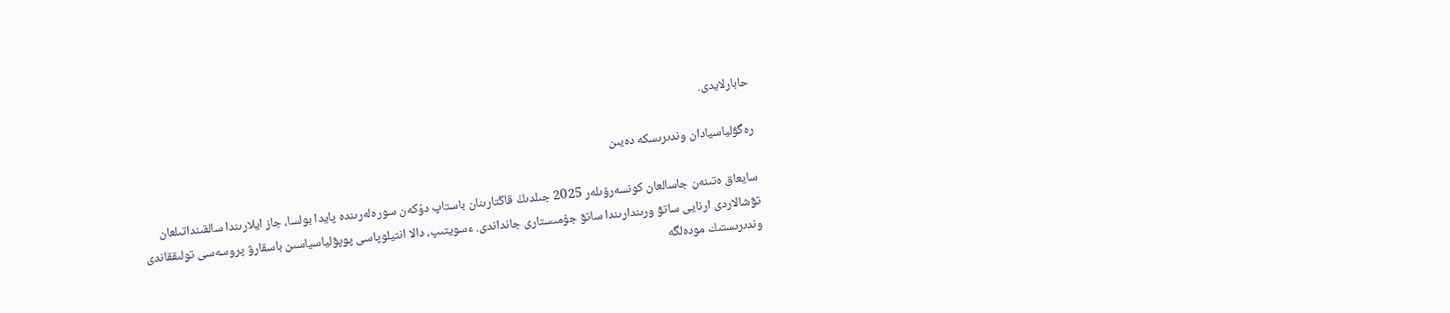حابارلايدى.

رەگۋلياسيادان وندىرىسكە دەيىن

سايعاق ەتىنەن جاسالعان كونسەرۆىلەر 2025 جىلدىڭ قاڭتارىنان باستاپ دۇكەن سورەلەرىندە پايدا بولسا، جاز ايلارىندا سالقىنداتىلعان تۋشالاردى ارنايى ساتۋ ورىندارىندا ساتۋ جۇمىستارى جانداندى. ءسويتىپ، دالا انتيلوپاسى پوپۋلياسياسىن باسقارۋ پروسەسى تولىققاندى وندىرىستىك مودەلگە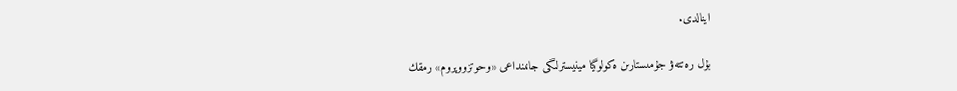اينالدى.

بۇل رەتتەۋ جۇمىستارىن ەكولوگيا مينيسترلىگى جانىنداعى «وحوتزووپروم» رمقك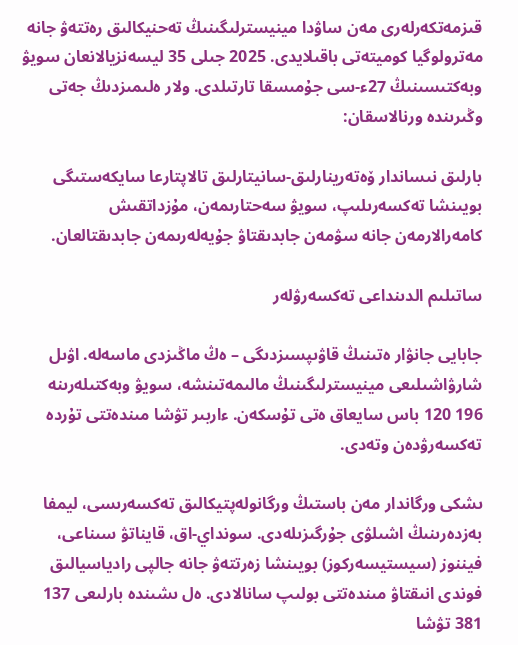قىزمەتكەرلەرى مەن ساۋدا مينيسترلىگىنىڭ تەحنيكالىق رەتتەۋ جانە مەترولوگيا كوميتەتى باقىلايدى. 2025 جىلى 35 ليسەنزيالانعان سويۋ وبەكتىسىنىڭ 27ء-سى جۇمىسقا تارتىلدى. ولار ەلىمىزدىڭ جەتى وڭىرىندە ورنالاسقان:

بارلىق نىساندار ۆەتەرينارلىق-سانيتارلىق تالاپتارعا سايكەستىگى بويىنشا تەكسەرىلىپ، سويۋ سەحتارىمەن، مۇزداتقىش كامەرالارمەن جانە سۋمەن جابدىقتاۋ جۇيەلەرىمەن جابدىقتالعان.

ساتىلىم الدىنداعى تەكسەرۋلەر

جابايى جانۋار ەتىنىڭ قاۋىپسىزدىگى – ەڭ ماڭىزدى ماسەلە. اۋىل شارۋاشىلىعى مينيسترلىگىنىڭ مالىمەتىنشە، سويۋ وبەكتىلەرىنە 196 120 باس سايعاق ەتى تۇسكەن. ءاربىر تۋشا مىندەتتى تۇردە تەكسەرۋدەن وتەدى.

ىشكى ورگاندار مەن باستىڭ ورگانولەپتيكالىق تەكسەرىسى، ليمفا بەزدەرىنىڭ اشىلۋى جۇرگىزىلەدى. سونداي-اق، قايناتۋ سىناعى، فيننوز (سيستيسەركوز) بويىنشا زەرتتەۋ جانە جالپى رادياسيالىق فوندى انىقتاۋ مىندەتتى بولىپ سانالادى. ەل ىشىندە بارلىعى 137 381 تۋشا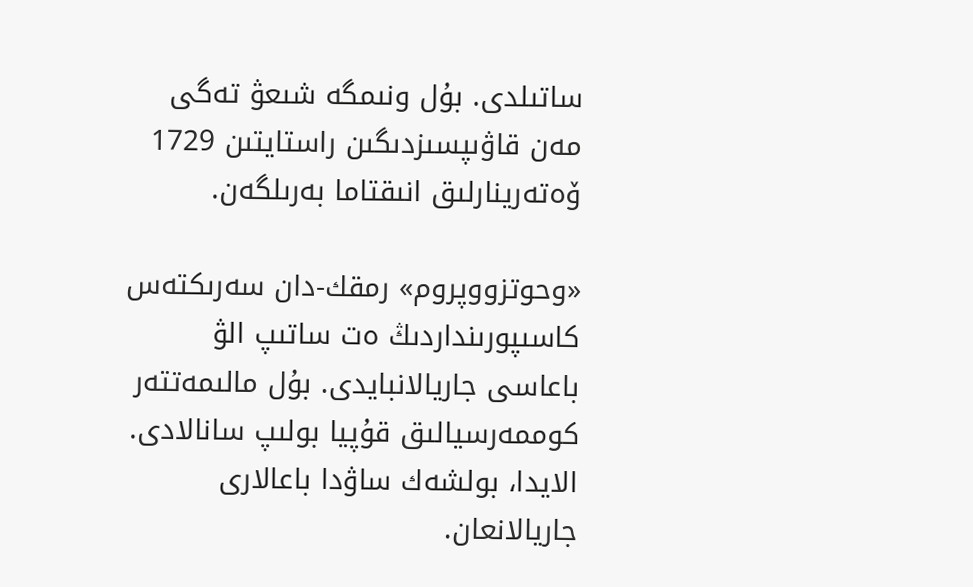ساتىلدى. بۇل ونىمگە شىعۋ تەگى مەن قاۋىپسىزدىگىن راستايتىن 1729 ۆەتەرينارلىق انىقتاما بەرىلگەن.

«وحوتزووپروم» رمقك-دان سەرىكتەس كاسىپورىنداردىڭ ەت ساتىپ الۋ باعاسى جاريالانبايدى. بۇل مالىمەتتەر كوممەرسيالىق قۇپيا بولىپ سانالادى. الايدا، بولشەك ساۋدا باعالارى جاريالانعان.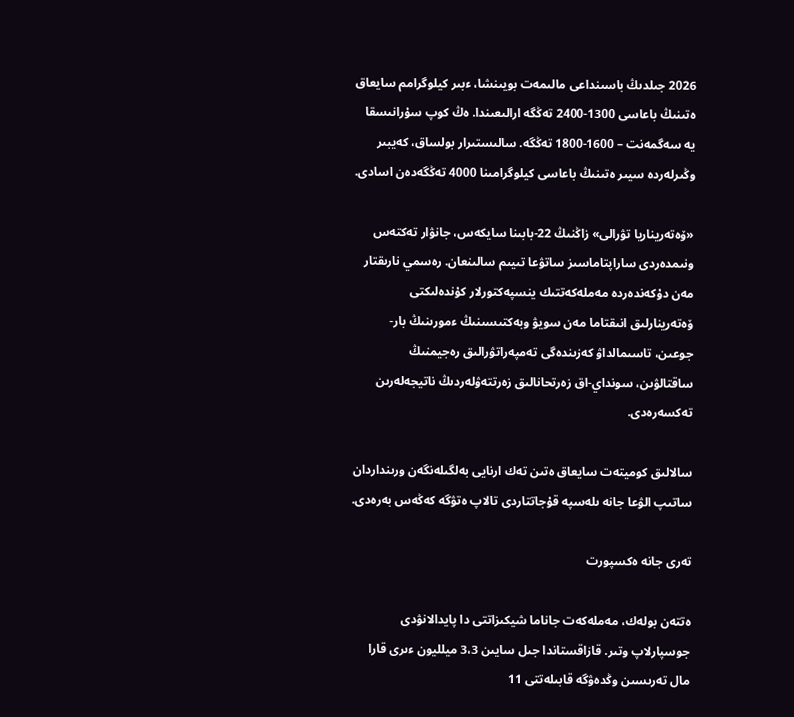2026 جىلدىڭ باسىنداعى مالىمەت بويىنشا، ءبىر كيلوگرامم سايعاق ەتىنىڭ باعاسى 1300-2400 تەڭگە ارالىعىندا. ەڭ كوپ سۇرانىسقا يە سەگمەنت – 1600-1800 تەڭگە. سالىستىرار بولساق، كەيبىر وڭىرلەردە سيىر ەتىنىڭ باعاسى كيلوگرامىنا 4000 تەڭگەدەن اسادى.

«ۆەتەريناريا تۋرالى» زاڭنىڭ 22-بابىنا سايكەس، جانۋار تەكتەس ونىمدەردى ساراپتاماسىز ساتۋعا تىيىم سالىنعان. رەسمي نارىقتار مەن دۇكەندەردە مەملەكەتتىك ينسپەكتورلار كۇندەلىكتى ۆەتەرينارلىق انىقتاما مەن سويۋ وبەكتىسىنىڭ ءمورىنىڭ بار-جوعىن، تاسىمالداۋ كەزىندەگى تەمپەراتۋرالىق رەجيمنىڭ ساقتالۋىن، سونداي-اق زەرتحانالىق زەرتتەۋلەردىڭ ناتيجەلەرىن تەكسەرەدى.

سالالىق كوميتەت سايعاق ەتىن تەك ارنايى بەلگىلەنگەن ورىنداردان ساتىپ الۋعا جانە ىلەسپە قۇجاتتاردى تالاپ ەتۋگە كەڭەس بەرەدى.

تەرى جانە ەكسپورت

ەتتەن بولەك، مەملەكەت جاناما شيكىزاتتى دا پايدالانۋدى جوسپارلاپ وتىر. قازاقستاندا جىل سايىن 3،3 ميلليون ءىرى قارا مال تەرىسىن وڭدەۋگە قابىلەتتى 11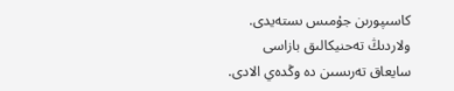كاسىپورىن جۇمىس ىستەيدى. ولاردىڭ تەحنيكالىق بازاسى سايعاق تەرىسىن دە وڭدەي الادى.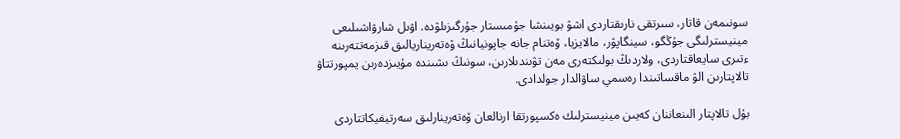سونىمەن قاتار، سىرتقى نارىقتاردى اشۋ بويىنشا جۇمىستار جۇرگىزىلۋدە. اۋىل شارۋاشىلىعى مينيسترلىگى جۇڭگو، سينگاپۋر، مالايزيا، ۆەتنام جانە جاپونيانىڭ ۆەتەريناريالىق قىزمەتتەرىنە ءتىرى سايعاقتاردى، ولاردىڭ بولىكتەرى مەن تۋىندىلارىن، سونىڭ ىشىندە مۇيىزدەرىن يمپورتتاۋ تالاپتارىن الۋ ماقساتىندا رەسمي ساۋالدار جولدادى.

بۇل تالاپتار الىنعاننان كەيىن مينيسترلىك ەكسپورتقا ارنالعان ۆەتەرينارلىق سەرتيفيكاتتاردى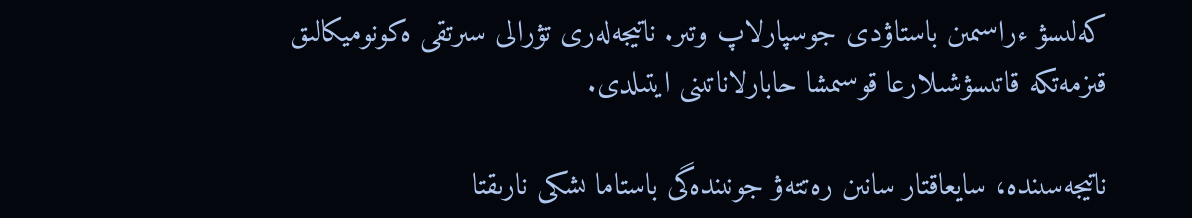كەلىسۋ ءراسىمىن باستاۋدى جوسپارلاپ وتىر. ناتيجەلەرى تۋرالى سىرتقى ەكونوميكالىق قىزمەتكە قاتىسۋشىلارعا قوسىمشا حابارلاناتىنى ايتىلدى.

ناتيجەسىندە، سايعاقتار سانىن رەتتەۋ جونىندەگى باستاما ىشكى نارىقتا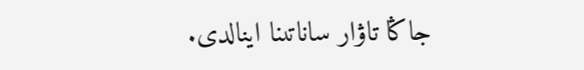جاڭا تاۋار ساناتىنا اينالدى.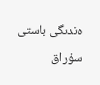ەندىگى باستى سۇراق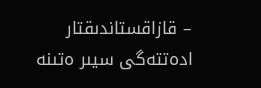– قازاقستاندىقتار ادەتتەگى سيىر ەتىنە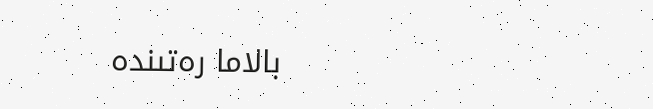بالاما رەتىندە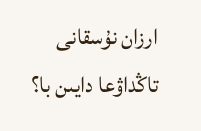ارزان نۇسقانى تاڭداۋعا دايىن با؟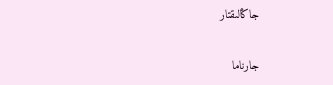جاڭالىقتار

جارناما